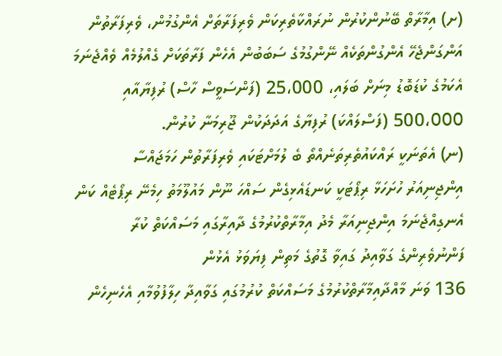(ށ) އިމާރާތް ބޭނުންކުރުން ނުރައްކާތެރިކަން ވެރިފަރާތަށް އެންގުމުން، ވެރިފަރާތުން އަންގަންޖެހޭ އެންގުންތަކެއް ނޭންގުމުގެ ސަބަބުން އެހެން ފަރާތަކަށް ގެއްލުމެއް ވެއްޖެނަމަ އެކަމުގެ ކުޑަބޮޑު މިނަށް ބަލައި، 25،000 (ފަންސަވީސް ހާސް) ރުފިޔާއާއި 500،000 (ފަސްލައްކަ) ރުފިޔާގެ އަދަދަކުން ޖޫރިމަނާ ކުރުން.
(ނ) އެތަނަކީ ރައްކައުތެރިތަނެއްތޯ ބެ ލުމަށްޓަކައި ވެރިފަރާތުން ހަމަޖައްސާ އިންޖިނިއަރު ހުށަހަޅާ ރިޕޯޓަކީ ކަނޑައެޅިގެން ސައްހަ ނޫން މައުލޫމަތު ހިމެނޭ ރިޕޯޓެއް ކަން އެނގިއްޖެނަމަ އިންޖިނިއަރާ މެދު އިމާރާތްކުރުމުގެ ދާއިރާގައި މަސައްކަތް ކުރާ ފަންނުވެރިންގެ ގަވާއިދު ގައިވާ ގޮތުގެ މަތިން ފިޔަވަޅު އެޅުން
136 ވަނަ މާއްދާއިމާރާތްކުރުމުގެ މަސައްކަތް ކުރުމުގައި ގަވާއިދާ ހިލާފުވުމާއި އެހެނިހެން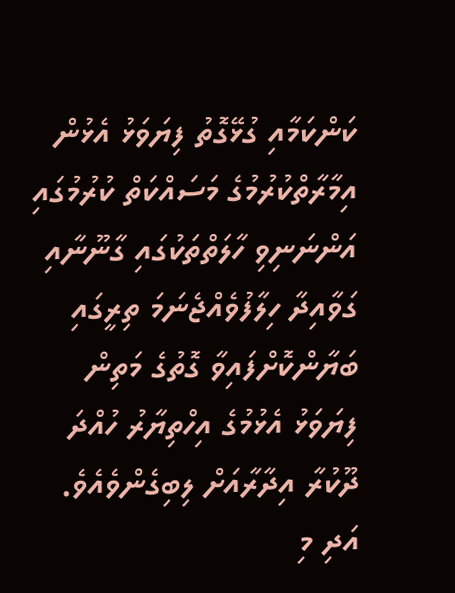ކަންކަމާއި ގުޅޭގޮތު ފިޔަވަޅު އެޅުން
އިމާރާތްކުރުމުގެ މަސައްކަތް ކުރުމުގައި އަންނަނިވި ހާލަތްތަކުގައި ގާނޫނާއި ގަވާއިދާ ހިލާފުވެއްޖެނަމަ ތިރީގައި ބަޔާންކޮށްފައިވާ ގޮތުގެ މަތިން ފިޔަވަޅު އެޅުމުގެ އިހްތިޔާރު ހުއްދަ ދޫކުރާ އިދާރާއަށް ލިބިގެންވެއެވެ. އަދި މި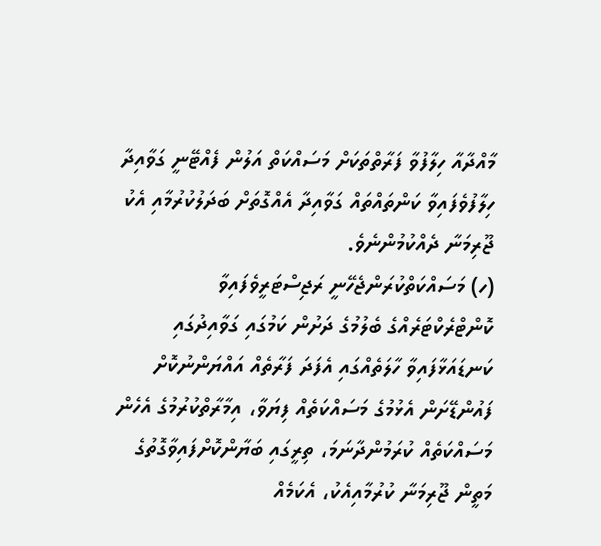މާއްދާއާ ހިލާފުވާ ފަރާތްތަކަށް މަސައްކަތް އަލުން ފެއްޓޭނީ ގަވާއިދާ ހިލާފުވެފައިވާ ކަންތައްތައް ގަވާއިދާ އެއްގޮތަށް ބަދަލުކުރުމާއި އެކު ޖޫރިމަނާ ދެއްކުމުންނެވެ.
(ހ) މަސައްކަތްކުރަންޖެހޭނީ ރަޖިސްޓަރީވެފައިވާ ކޮންޓްރެކްޓަރެއްގެ ބެލުމުގެ ދަށުން ކަމުގައި ގަވާއިދުގައި ކަނޑައަޅާފައިވާ ހާލަތެއްގައި އެފަދަ ފަރާތެއް އައްޔަންނުކޮށް ފައުންޑޭށަން އެޅުމުގެ މަސައްކަތެއް ފިޔަވާ، އިމާރާތްކުރުމުގެ އެހެން މަސައްކަތެއް ކުރަމުންދާނަމަ، ތިރީގައި ބަޔާންކޮށްފައިވާގޮތުގެ މަތީން ޖޫރިމަނާ ކުރުމާއިއެކު، އެކަމެއް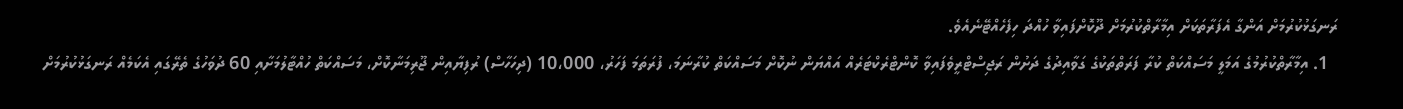ރަނގަޅުކުރުމަށް އަންގާ އެފަރާތަކަށް އިމާރާތްކުރުމަށް ދޫކޮށްފައިވާ ހުއްދަ ހިފެހެއްޓޭނެއެވެ.
  1. އިމާރާތްކުރުމުގެ އަމަލީ މަސައްކަތް ކުރާ ފަރަތްތަކުގެ ގަވާއިދުގެ ދަށުން ރަޖިސްޓްރީވެފައިވާ ކޮންޓްރެކްޓަރެއް އައްޔަން ނުކޮށް މަސައްކަތް ކުރާނަމަ، ފުރަތަމަ ފަހަރު، 10،000 (ދިހަހާސް) ރުފިޔާއިން ޖޫރިމަނާކޮށް، މަސައްކަތް ހުއްޓާލުމަށާއި 60 ދުވަހުގެ ތެރޭގައި އެކަމެއް ރަނގަޅުކުރުމަށް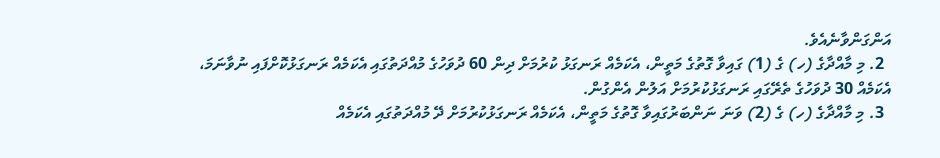އަންގަންވާނެއެވެ.
  2. މި މާއްދާގެ (ހ) ގެ (1) ގައިވާ ގޮތުގެ މަތީން، އެކަމެއް ރަނގަޅު ކުރުމަށް ދިން 60 ދުވަހުގެ މުއްދަތުގައި އެކަމެއް ރަނގަޅުކޮށްފައި ނުވާނަމަ، އެކަމެއް 30 ދުވަހުގެ ތެރޭގައި ރަނގަޅުކުރުމަށް އަލުން އެންގުން.
  3. މި މާއްދާގެ (ހ) ގެ (2) ވަނަ ނަންބަރުގައިވާ ގޮތުގެ މަތީން، އެކަމެއް ރަނގަޅުކުރުމަށް ދޭ މުއްދަތުގައި އެކަމެއް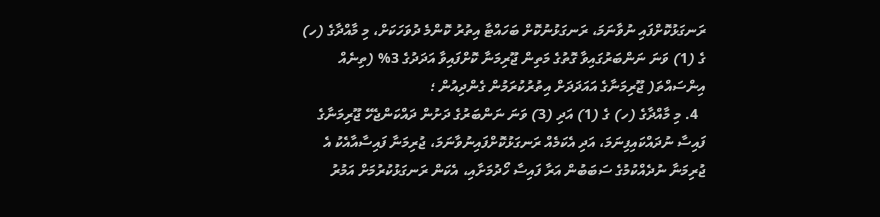ރަނގަޅުކޮށްފައި ނުވާނަމަ، ރަނގަޅުނުކޮށް ބަހައްޓާ އިތުރު ކޮންމެ ދުވަހަކަށް، މި މާއްދާގެ (ހ) ގެ (1) ވަނަ ނަންބަރުގައިވާ ގޮތުގެ މަތިން ޖޫރިމަނާ ކޮށްފައިވާ އަދަދުގެ 3% (ތިނެއް އިންސައްތަ( ޖޫރިމަނާގެ އައަދަދަށް އިތުރުކުރަމުން ގެންދިއުން ؛
  4. މި މާއްދާގެ (ހ) ގެ (1) އަދި (3) ވަނަ ނަންބަރުގެ ދަށުން ދައްކަންޖެހޭ ޖޫރިމަނާގެ ފައިސާ ނުދައްކައިފިނަމަ، އަދި އެކަމެއް ރަނގަޅުކޮށްފައިނުވާނަމަ، ޖުރިމަނާ ފައިސާއާއެކު އެ ޖުރިމަނާ ނުދެއްކުމުގެ ސަބަބުން އަރާ ފައިސާ ހޯދުމަށާއި، އެކަން ރަނގަޅުކުރުމަށް އަމުރު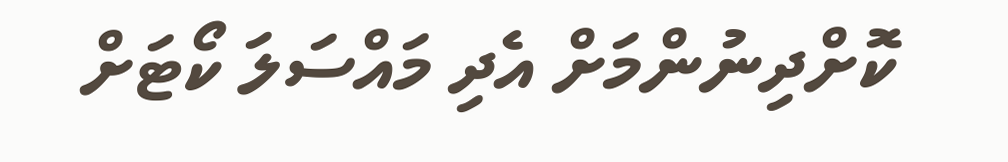ކޮށްދިނުންމަށް އެދި މައްސަލަ ކޯޓަށް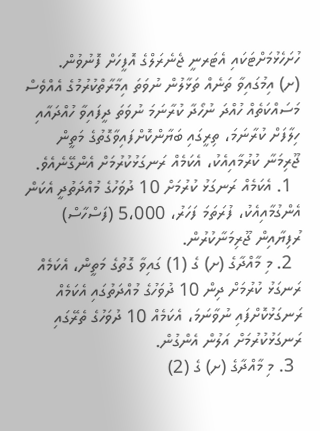ހުށަހެޅުމަށްޓަކައި އެޓަރނީ ޖެނެރަލްގެ އޮފީހަށް ފޮނުވުން.
(ށ) އިމުގައިވާ ތަނެއް ތަޅާލުން ނުވަތަ އިމާރާތްކުރުމުގެ އެއްވެސް މަސައްކަތެއް ހުއްދަ ނުހޯދާ ކުރާނަމަ ނުވަތަ ދީފައިވާ ހުއްދައާއި ހިލާފަށް ކުރާނަމަ، ތިރީގައި ބަޔާންކޮށްފައިވާގޮތުގެ މަތީން ޖޫރިމަނާ ކުރުމާއިއެކު، އެކަމެއް ރަނގަޅުކުރުމަށް އެންގޭނެއެވެ.
  1. އެކަމެއް ރަނގަޅު ކުރުމަށް 10 ދުވަހުގެ މުއްދަތުދީ އެކަން އެންގުމާއިއެކު، ފުރަތަމަ ފަހަރު، 5،000 (ފަސްހާސް) ރުފިޔާއިން ޖޫރިމަނާކުރުން.
  2. މި މާއްދާގެ (ށ) ގެ (1) ގައިވާ ގޮތުގެ މަތީން، އެކަމެއް ރަނގަޅު ކުރުމަށް ދިން 10 ދުވަހުގެ މުއްދަތުގައި އެކަމެއް ރަނގަޅުކޮށްފައި ނުވާނަމަ، އެކަމެއް 10 ދުވަހުގެ ތެރޭގައި ރަނގަޅުކުރުމަށް އަލުން އެންގުން.
  3. މި މާއްދާގެ (ށ) ގެ (2)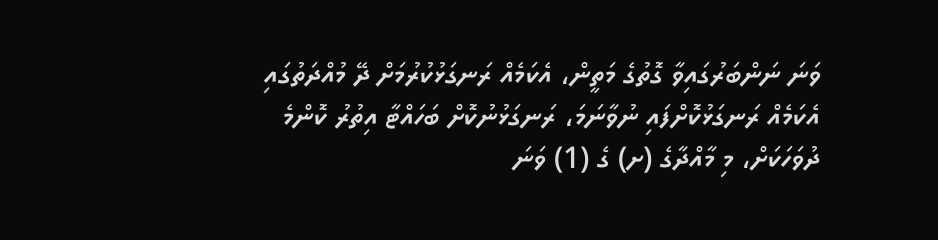ވަނަ ނަންބަރުގައިވާ ގޮތުގެ މަތީން، އެކަމެއް ރަނގަޅުކުރުމަށް ދޭ މުއްދަތުގައި އެކަމެއް ރަނގަޅުކޮށްފައި ނުވާނަމަ، ރަނގަޅުނުކޮށް ބަހައްޓާ އިތުރު ކޮންމެ ދުވަހަކަށް، މި މާއްދާގެ (ށ) ގެ (1) ވަނަ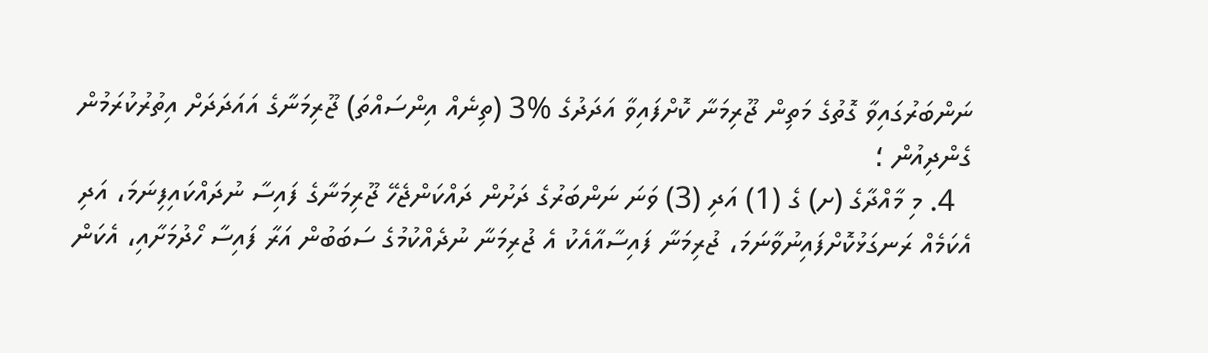ނަންބަރުގައިވާ ގޮތުގެ މަތިން ޖޫރިމަނާ ކޮށްފައިވާ އަދަދުގެ %3 (ތިނެއް އިންސައްތަ) ޖޫރިމަނާގެ އައަދަދަށް އިތުރުކުރަމުން ގެންދިއުން ؛
  4. މި މާއްދާގެ (ށ) ގެ (1) އަދި (3) ވަނަ ނަންބަރުގެ ދަށުން ދައްކަންޖެހޭ ޖޫރިމަނާގެ ފައިސާ ނުދައްކައިފިނަމަ، އަދި އެކަމެއް ރަނގަޅުކޮށްފައިނުވާނަމަ، ޖުރިމަނާ ފައިސާއާއެކު އެ ޖުރިމަނާ ނުދެއްކުމުގެ ސަބަބުން އަރާ ފައިސާ ހޯދުމަށާއި، އެކަން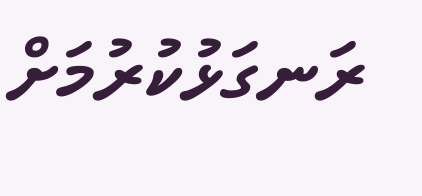ރަނގަޅުކުރުމަށް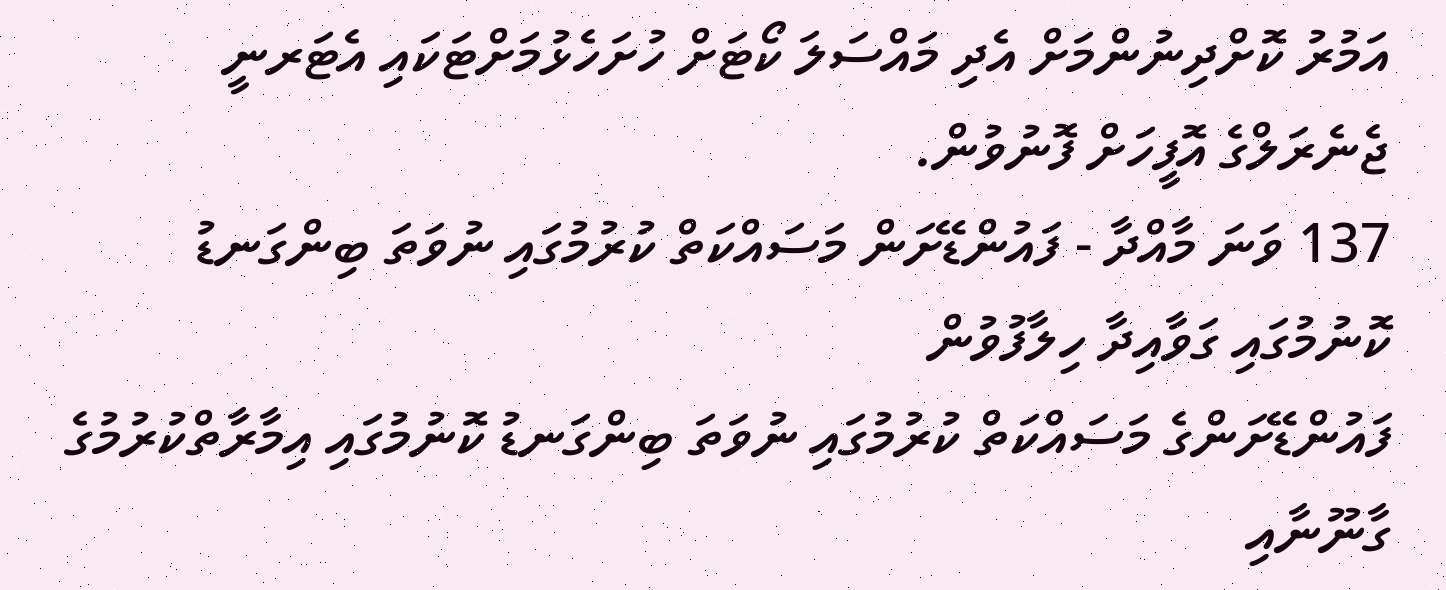އަމުރު ކޮށްދިނުންމަށް އެދި މައްސަލަ ކޯޓަށް ހުށަހެޅުމަށްޓަކައި އެޓަރނީ ޖެނެރަލްގެ އޮފީހަށް ފޮނުވުން.
137 ވަނަ މާއްދާ - ފައުންޑޭށަން މަސައްކަތް ކުރުމުގައި ނުވަތަ ބިންގަނޑު ކޮނުމުގައި ގަވާއިދާ ހިލާފުވުން
ފައުންޑޭށަންގެ މަސައްކަތް ކުރުމުގައި ނުވަތަ ބިންގަނޑު ކޮނުމުގައި އިމާރާތްކުރުމުގެ ގާނޫނާއި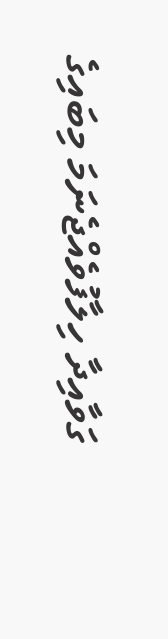ގަވާއިދާ ހިލާފުވެއްޖެނަމަ މިބައިގެ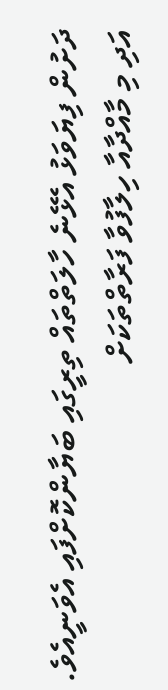ދަށުން ފިޔަވަޅު އެޅޭނެ ހާލަތްތައް ތިރީގައި ބަޔާންކޮށްފައި އެވަނީއެވެ. އަދި މި މާއްދާއާ ހިލާފުވާ ފަރާތްތަކަށް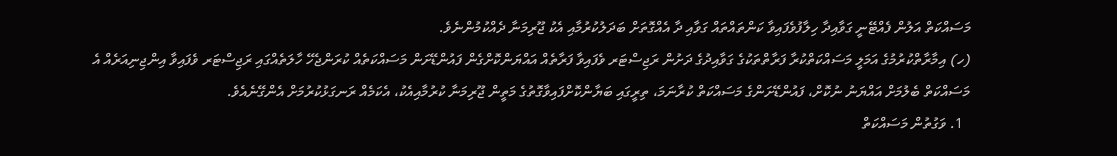މަސައްކަތް އަލުން ފެއްޓޭނީ ގަވާއިދާ ހިލާފުވެފައިވާ ކަންތައްތައް ގަވާއި ދާ އެއްގޮތަށް ބަދަލުކުރުމާއި އެކު ޖޫރިމަނާ ދެއްކުމުންނެވެ.
(ހ) އިމާރާތްކުރުމުގެ އަމަލީ މަސައްކަތްކުރާ ފަރާތްތަކުގެ ގަވާއިދުގެ ދަށުން ރަޖިސްޓަރ ވެފައިވާ ފަރާތެއް އައްޔަންކޮށްގެން ފައުންޑޭށަން މަސައްކަތެއް ކުރަންޖެހޭ ހާލަތެއްގައި ރަޖިސްޓަރ ވެފައިވާ އިންޖިނިއަރެއް އެ މަސައްކަތް ބެލުމަށް އައްޔަނު ނުކޮށް، ފައުންޑޭށަންގެ މަސައްކަތް ކުރާނަމަ، ތިރީގައި ބަޔާންކޮށްފައިވާގޮތުގެ މަތީން ޖޫރިމަނާ ކުރުމާއިއެކު، އެކަމެއް ރަނގަޅުކުރުމަށް އެންގޭނެއެވެ.
  1. ވަގުތުން މަސައްކަތް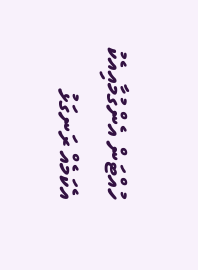ހުއްޓަން އެންގުމާއިއެކު އެކަމެއް ރަނގަޅު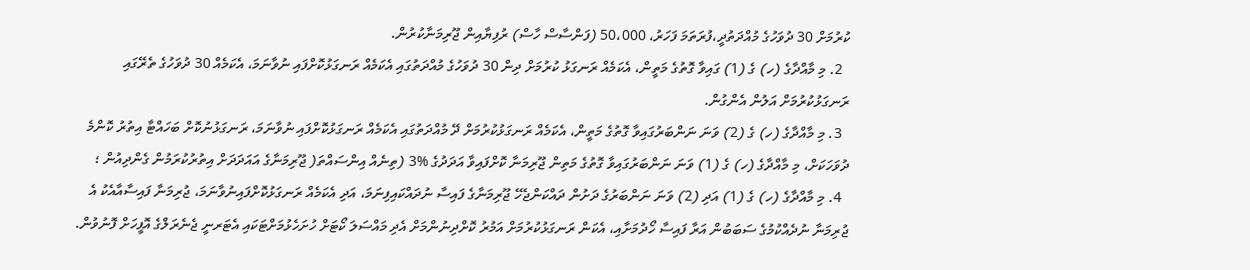ކުރުމަށް 30 ދުވަހުގެ މުއްދަތުދީ،ފުރަތަމަ ފަހަރު، 50،000 (ފަންސާސް ހާސް) ރުފިޔާއިން ޖޫރިމަނާކުރުން.
  2. މި މާއްދާގެ (ހ) ގެ (1) ގައިވާ ގޮތުގެ މަތީން، އެކަމެއް ރަނގަޅު ކުރުމަށް ދިން 30 ދުވަހުގެ މުއްދަތުގައި އެކަމެއް ރަނގަޅުކޮށްފައި ނުވާނަމަ، އެކަމެއް 30 ދުވަހުގެ ތެރޭގައި ރަނގަޅުކުރުމަށް އަލުން އެންގުން.
  3. މި މާއްދާގެ (ހ) ގެ (2) ވަނަ ނަންބަރުގައިވާ ގޮތުގެ މަތީން، އެކަމެއް ރަނގަޅުކުރުމަށް ދޭ މުއްދަތުގައި އެކަމެއް ރަނގަޅުކޮށްފައި ނުވާނަމަ، ރަނގަޅުނުކޮށް ބަހައްޓާ އިތުރު ކޮންމެ ދުވަހަކަށް، މި މާއްދާގެ (ހ) ގެ (1) ވަނަ ނަންބަރުގައިވާ ގޮތުގެ މަތިން ޖޫރިމަނާ ކޮށްފައިވާ އަދަދުގެ %3 (ތިނެއް އިންސައްތަ( ޖޫރިމަނާގެ އައަދަދަށް އިތުރުކުރަމުން ގެންދިއުން ؛
  4. މި މާއްދާގެ (ހ) ގެ (1) އަދި (2) ވަނަ ނަންބަރުގެ ދަށުން ދައްކަންޖެހޭ ޖޫރިމަނާގެ ފައިސާ ނުދައްކައިފިނަމަ، އަދި އެކަމެއް ރަނގަޅުކޮށްފައިނުވާނަމަ، ޖުރިމަނާ ފައިސާއާއެކު އެ ޖުރިމަނާ ނުދެއްކުމުގެ ސަބަބުން އަރާ ފައިސާ ހޯދުމަށާއި، އެކަން ރަނގަޅުކުރުމަށް އަމުރު ކޮށްދިނުންމަށް އެދި މައްސަލަ ކޯޓަށް ހުށަހެޅުމަށްޓަކައި އެޓަރނީ ޖެނެރަލްގެ އޮފީހަށް ފޮނުވުން.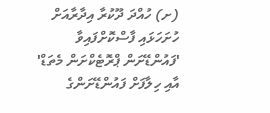(ށ) ހުއްދަ ދޫކުރާ އިދާރާއަށް ހުށަހަޅައި ފާސްކޮށްފައިވާ 'ފައުންޑޭށަން ޕްރޮޓެކްށަން މެތަޑް' އާއި ހިލާފަށް ފައުންޑޭށަންގެ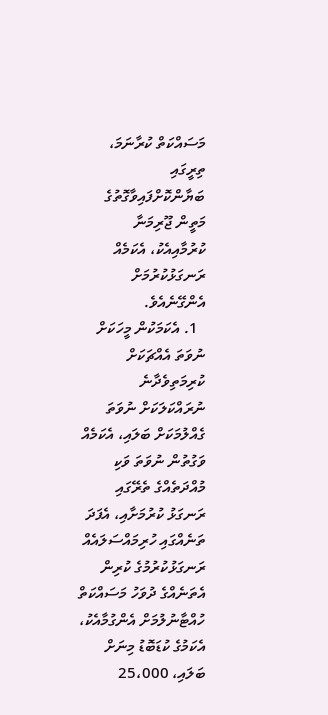މަސައްކަތް ކުރާނަމަ، ތިރީގައި ބަޔާންކޮށްފައިވާގޮތުގެ މަތީން ޖޫރިމަނާ ކުރުމާއިއެކު، އެކަމެއް ރަނގަޅުކުރުމަށް އެންގޭނެއެވެ.
  1. އެކަމަކުން މީހަކަށް ނުވަތަ އެއްޗަކަށް ކުރިމަތިވެދާނެ ނުރައްކަލަކަށް ނުވަތަ ގެއްލުމަކަށް ބަލައި، އެކަމެއް ވަގުތުން ނުވަތަ ވަކި މުއްދަތެއްގެ ތެރޭގައި ރަނގަޅު ކުރުމަށާއި، އެފަދަ ތަނެއްގައި ހުރިމައްސަލައެއް ރަނގަޅުކުރުމުގެ ކުރިން އެތަނެއްގެ ދުވަހު މަސައްކަތް ހުއްޓާނުލުމަށް އެންގުމާއެކު، އެކަމުގެ ކުޑަބޮޑު މިނަށް ބަލައި، 25،000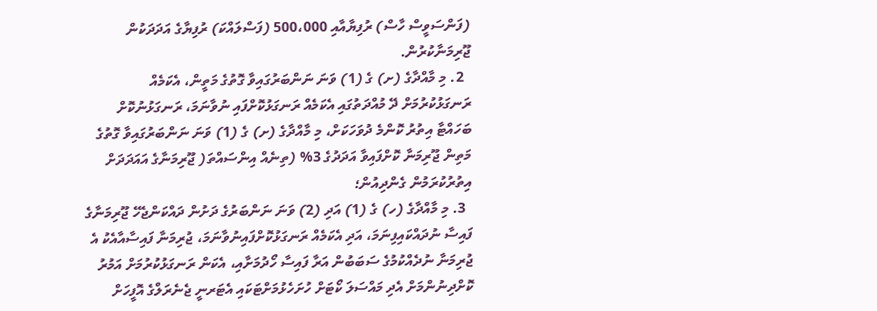(ފަންސަވީސް ހާސް) ރުފިޔާއާއި 500،000 (ފަސްލައްކަ) ރުފިޔާގެ އަދަދަކުން ޖޫރިމަނާކުރުން.
  2. މި މާއްދާގެ (ށ) ގެ (1) ވަނަ ނަންބަރުގައިވާ ގޮތުގެ މަތީން، އެކަމެއް ރަނގަޅުކުރުމަށް ދޭ މުއްދަތުގައި އެކަމެއް ރަނގަޅުކޮށްފައި ނުވާނަމަ، ރަނގަޅުނުކޮށް ބަހައްޓާ އިތުރު ކޮންމެ ދުވަހަކަށް، މި މާއްދާގެ (ށ) ގެ (1) ވަނަ ނަންބަރުގައިވާ ގޮތުގެ މަތިން ޖޫރިމަނާ ކޮށްފައިވާ އަދަދުގެ 3% (ތިނެއް އިންސައްތަ( ޖޫރިމަނާގެ އައަދަދަށް އިތުރުކުރަމުން ގެންދިއުން؛
  3. މި މާއްދާގެ (ހ) ގެ (1) އަދި (2) ވަނަ ނަންބަރުގެ ދަށުން ދައްކަންޖެހޭ ޖޫރިމަނާގެ ފައިސާ ނުދައްކައިފިނަމަ، އަދި އެކަމެއް ރަނގަޅުކޮށްފައިނުވާނަމަ، ޖުރިމަނާ ފައިސާއާއެކު އެ ޖުރިމަނާ ނުދެއްކުމުގެ ސަބަބުން އަރާ ފައިސާ ހޯދުމަށާއި، އެކަން ރަނގަޅުކުރުމަށް އަމުރު ކޮށްދިނުންމަށް އެދި މައްސަލަ ކޯޓަށް ހުށަހެޅުމަށްޓަކައި އެޓަރނީ ޖެނެރަލްގެ އޮފީހަށް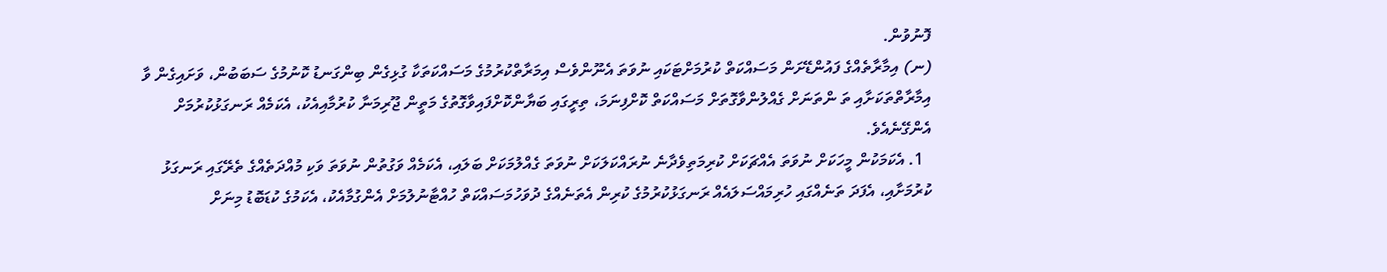ފޮނުވުން.
(ނ) އިމާރާތެއްގެ ފައުންޑޭށަން މަސައްކަތް ކުރުމަށްޓަކައި ނުވަތަ އެނޫންވެސް އިމަރާތްކުރުމުގެ މަސައްކަތަކާ ގުޅިގެން ބިންގަނޑު ކޮނުމުގެ ސަބަބުން، ވަށައިގެން ވާ އިމާރާތްތަކަށާއި ތަ ންތަނަށް ގެއްލުންވާގޮތަށް މަސައްކަތް ކޮށްފިނަމަ، ތިރީގައި ބަޔާންކޮށްފައިވާގޮތުގެ މަތީން ޖޫރިމަނާ ކުރުމާއިއެކު، އެކަމެއް ރަނގަޅުކުރުމަށް އެންގޭނެއެވެ.
  1. އެކަމަކުން މީހަކަށް ނުވަތަ އެއްޗަކަށް ކުރިމަތިވެދާނެ ނުރައްކަލަކަށް ނުވަތަ ގެއްލުމަކަށް ބަލައި، އެކަމެއް ވަގުތުން ނުވަތަ ވަކި މުއްދަތެއްގެ ތެރޭގައި ރަނގަޅު ކުރުމަށާއި، އެފަދަ ތަނެއްގައި ހުރިމައްސަލައެއް ރަނގަޅުކުރުމުގެ ކުރިން އެތަނެއްގެ ދުވަހުމަސައްކަތް ހުއްޓާނުލުމަށް އެންގުމާއެކު، އެކަމުގެ ކުޑަބޮޑު މިނަށް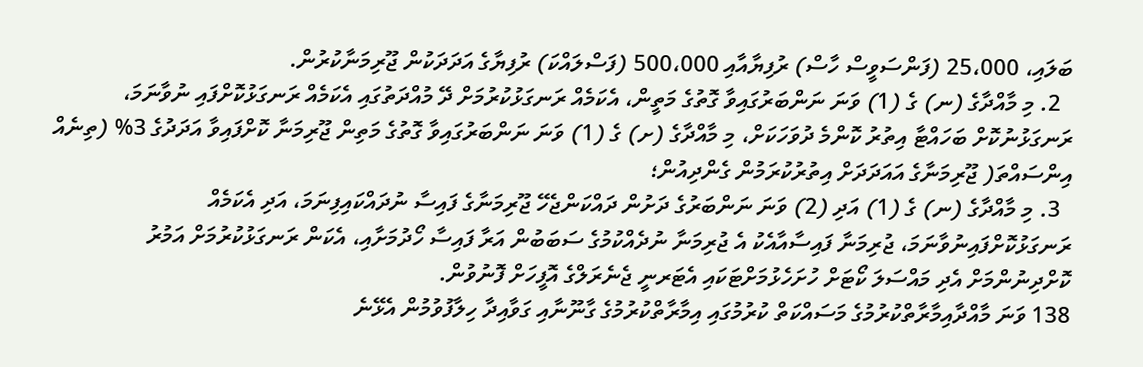ބަލައި، 25،000 (ފަންސަވީސް ހާސް) ރުފިޔާއާއި 500،000 (ފަސްލައްކަ) ރުފިޔާގެ އަދަދަކުން ޖޫރިމަނާކުރުން.
  2. މި މާއްދާގެ (ނ) ގެ (1) ވަނަ ނަންބަރުގައިވާ ގޮތުގެ މަތީން، އެކަމެއް ރަނގަޅުކުރުމަށް ދޭ މުއްދަތުގައި އެކަމެއް ރަނގަޅުކޮށްފައި ނުވާނަމަ، ރަނގަޅުނުކޮށް ބަހައްޓާ އިތުރު ކޮންމެ ދުވަހަކަށް، މި މާއްދާގެ (ށ) ގެ (1) ވަނަ ނަންބަރުގައިވާ ގޮތުގެ މަތިން ޖޫރިމަނާ ކޮށްފައިވާ އަދަދުގެ 3% (ތިނެއް އިންސައްތަ( ޖޫރިމަނާގެ އައަދަދަށް އިތުރުކުރަމުން ގެންދިއުން؛
  3. މި މާއްދާގެ (ނ) ގެ (1) އަދި (2) ވަނަ ނަންބަރުގެ ދަށުން ދައްކަންޖެހޭ ޖޫރިމަނާގެ ފައިސާ ނުދައްކައިފިނަމަ، އަދި އެކަމެއް ރަނގަޅުކޮށްފައިނުވާނަމަ، ޖުރިމަނާ ފައިސާއާއެކު އެ ޖުރިމަނާ ނުދެއްކުމުގެ ސަބަބުން އަރާ ފައިސާ ހޯދުމަށާއި، އެކަން ރަނގަޅުކުރުމަށް އަމުރު ކޮށްދިނުންމަށް އެދި މައްސަލަ ކޯޓަށް ހުށަހެޅުމަށްޓަކައި އެޓަރނީ ޖެނެރަލްގެ އޮފީހަށް ފޮނުވުން.
138 ވަނަ މާއްދާއިމާރާތްކުރުމުގެ މަސައްކަތް ކުރުމުގައި އިމާރާތްކުރުމުގެ ގާނޫނާއި ގަވާއިދާ ހިލާފުވުމުން އެޅޭނެ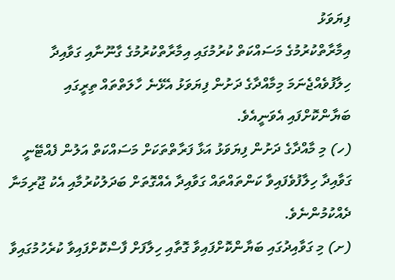ފިޔަވަޅު
އިމާރާތްކުރުމުގެ މަސައްކަތް ކުރުމުގައި އިމާރާތްކުރުމުގެ ގާނޫނާއި ގަވާއިދާ ހިލާފުވެއްޖެނަމަ މިމާއްދާގެ ދަށުން ފިޔަވަޅު އެޅޭނެ ހާލަތްތައް ތިރީގައި ބަޔާންކޮށްފައި އެވަނީއެވެ.
(ހ) މި މާއްދާގެ ދަށުން ފިޔަވަޅު އަޅާ ފަރާތްތަކަށް މަސައްކަތް އަލުން ފެއްޓޭނީ ގަވާއިދާ ހިލާފުވެފައިވާ ކަންތައްތައް ގަވާއިދާ އެއްގޮތަށް ބަދަލުކުރުމާއި އެކު ޖޫރިމަނާ ދެއްކުމުންނެވެ.
(ށ) މި ގަވާއިދުގައި ބަޔާންކޮށްފައިވާ ގޮތާއި ހިލާފަށް ފާސްކޮށްފައިވާ ކުރެހުމުގައިވާ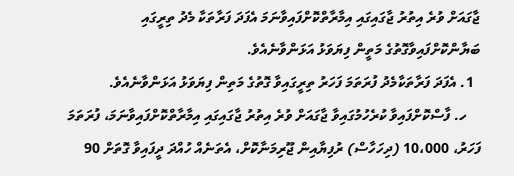ޖާގައަށް ވުރެ އިތުރު ޖާގައިގައި އިމާރާތްކޮށްފައިވާނަމަ އެފަދަ ފަރާތަކާ މެދު ތިރީގައި ބަޔާންކޮށްފައިވާގޮތުގެ މަތީން ފިޔަވަޅު އަޅަންވާނެއެވެ.
  1. އެފަދަ ފަރާތަކާމެދު ފުރަތަމަ ފަހަރު ތިރީގައިވާ ގޮތުގެ މަތިން ފިޔަވަޅު އަޅަންވާނެއެވެ.
    ހ. ފާސްކޮށްފައިވާ ކުރެހުމުގައިވާ ޖާގައަށް ވުރެ އިތުރު ޖާގައިގައި އިމާރާތްކޮށްފައިވާނަމަ، ފުރަތަމަ ފަހަރު، 10،000 (ދިހަހާސް) ރުފިޔާއިން ޖޫރިމަނާކޮށް، އެތަނެއް ހުއްދަ ދީފައިވާ ގޮތަށް 90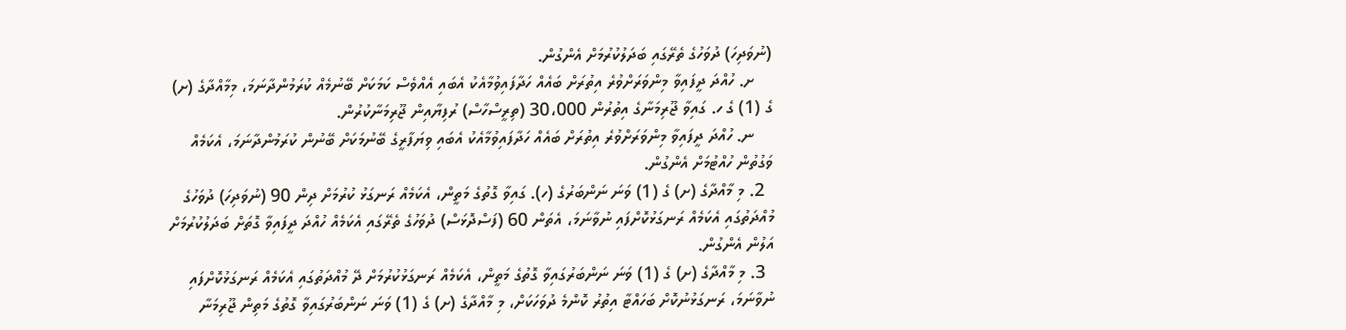(ނުވަދިހަ) ދުވަހުގެ ތެރޭގައި ބަދަލުކުރުމަށް އެންގުން.
    ށ. ހުއްދަ ދީފައިވާ މިންވަރަށްވުރެ އިތުރަށް ބައެއް ހަދާފައިވުމާއެކު އެބައި އެއްވެސް ކަމަކަށް ބޭނުމެއް ކުރަމުންދާނަމަ، މިމާއްދާގެ (ށ) ގެ (1) ގެ ހ. ގައިވާ ޖޫރިމަނާގެ އިތުރުން 30،000 (ތިރީސްހާސް) ރުފިޔާއިން ޖޫރިމަނާކުރުން.
    ނ. ހުއްދަ ދީފައިވާ މިންވަރަށްވުރެ އިތުރަށް ބައެއް ހަދާފައިވުމާއެކު އެބައި ވިޔަފާރީގެ ބޭނުމަކަށް ބޭނުން ކުރަމުންދާނަމަ، އެކަމެއް ވަގުތުން ހުއްޓުމަށް އެންގުން.
  2. މި މާއްދާގެ (ށ) ގެ (1) ވަނަ ނަންބަރުގެ (ހ). ގައިވާ ގޮތުގެ މަތީން، އެކަމެއް ރަނގަޅު ކުރުމަށް ދިން 90 (ނުވަދިހަ) ދުވަހުގެ މުއްދަތުގައި އެކަމެއް ރަނގަޅުކޮށްފައި ނުވާނަމަ، އެތަން 60 (ފަސްދޮޅަސް) ދުވަހުގެ ތެރޭގައި އެކަމެއް ހުއްދަ ދީފައިވާ ގޮތަށް ބަދަލުކުރުމަށް އަލުން އެންގުން.
  3. މި މާއްދާގެ (ށ) ގެ (1) ވަނަ ނަންބަރުގައިވާ ގޮތުގެ މަތީން، އެކަމެއް ރަނގަޅުކުރުމަށް ދޭ މުއްދަތުގައި އެކަމެއް ރަނގަޅުކޮށްފައި ނުވާނަމަ، ރަނގަޅުނުކޮށް ބަހައްޓާ އިތުރު ކޮންމެ ދުވަހަކަށް، މި މާއްދާގެ (ށ) ގެ (1) ވަނަ ނަންބަރުގައިވާ ގޮތުގެ މަތިން ޖޫރިމަނާ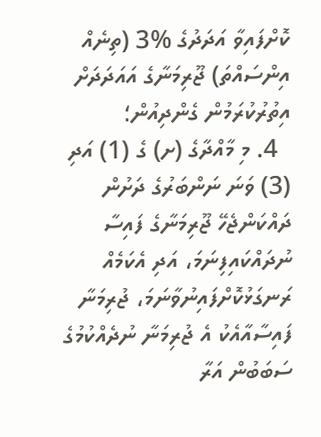ކޮށްފައިވާ އަދަދުގެ %3 (ތިނެއް އިންސައްތަ) ޖޫރިމަނާގެ އައަދަދަށް އިތުރުކުރަމުން ގެންދިއުން؛
  4. މި މާއްދާގެ (ށ) ގެ (1) އަދި (3) ވަނަ ނަންބަރުގެ ދަށުން ދައްކަންޖެހޭ ޖޫރިމަނާގެ ފައިސާ ނުދައްކައިފިނަމަ، އަދި އެކަމެއް ރަނގަޅުކޮށްފައިނުވާނަމަ، ޖުރިމަނާ ފައިސާއާއެކު އެ ޖުރިމަނާ ނުދެއްކުމުގެ ސަބަބުން އަރާ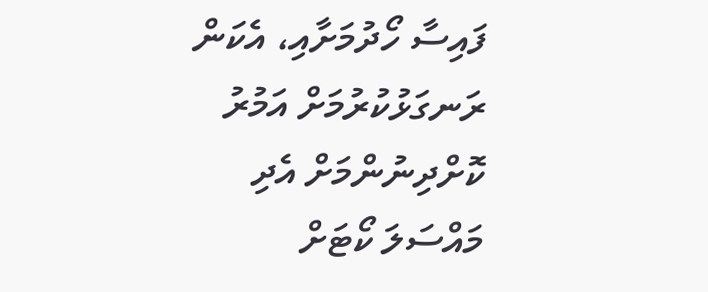ފައިސާ ހޯދުމަށާއި، އެކަން ރަނގަޅުކުރުމަށް އަމުރު ކޮށްދިނުންމަށް އެދި މައްސަލަ ކޯޓަށް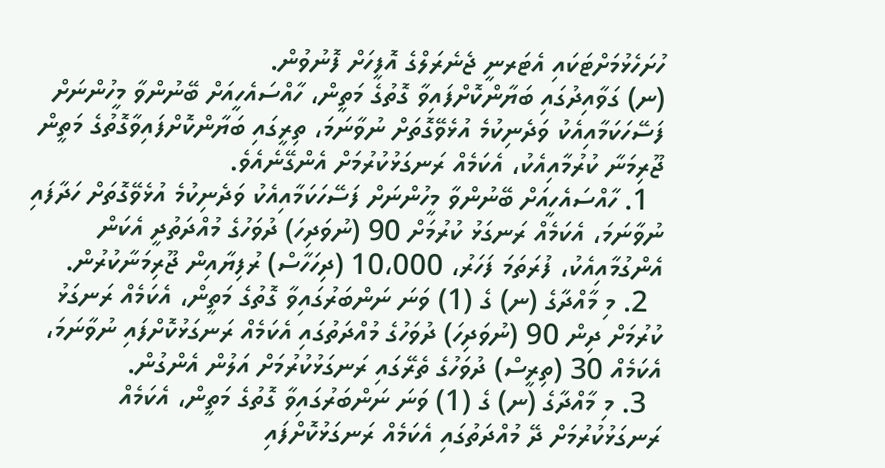ހުށަހެޅުމަށްޓަކައި އެޓަރނީ ޖެނެރަލްގެ އޮފީހަށް ފޮނުވުން.
(ނ) ގަވާއިދުގައި ބަޔާންކޮށްފައިވާ ގޮތުގެ މަތީން، ހާއްސައެހީއަށް ބޭނުންވާ މީހުންނަށް ފަސޭހަކަމާއިއެކު ވަދެނިކުމެ އުޅެވޭގޮތަށް ނުވާނަމަ، ތިރީގައި ބަޔާންކޮށްފައިވާގޮތުގެ މަތީން ޖޫރިމަނާ ކުރުމާއިއެކު، އެކަމެއް ރަނގަޅުކުރުމަށް އެންގޭނެއެވެ.
  1. ހާއްސައެހީއަށް ބޭނުންވާ މީހުންނަށް ފަސޭހަކަމާއިއެކު ވަދެނިކުމެ އުޅެވޭގޮތަށް ހަދާފައި ނުވާނަމަ، އެކަމެއް ރަނގަޅު ކުރުމަށް 90 (ނުވަދިހަ) ދުވަހުގެ މުއްދަތުދީ އެކަން އެންގުމާއިއެކު، ފުރަތަމަ ފަހަރު، 10،000 (ދިހަހާސް) ރުފިޔާއިން ޖޫރިމަނާކުރުން.
  2. މި މާއްދާގެ (ނ) ގެ (1) ވަނަ ނަންބަރުގައިވާ ގޮތުގެ މަތީން، އެކަމެއް ރަނގަޅު ކުރުމަށް ދިން 90 (ނުވަދިހަ) ދުވަހުގެ މުއްދަތުގައި އެކަމެއް ރަނގަޅުކޮށްފައި ނުވާނަމަ، އެކަމެއް 30 (ތިރީސް) ދުވަހުގެ ތެރޭގައި ރަނގަޅުކުރުމަށް އަލުން އެންގުން.
  3. މި މާއްދާގެ (ނ) ގެ (1) ވަނަ ނަންބަރުގައިވާ ގޮތުގެ މަތީން، އެކަމެއް ރަނގަޅުކުރުމަށް ދޭ މުއްދަތުގައި އެކަމެއް ރަނގަޅުކޮށްފައި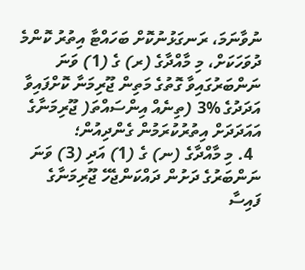ނުވާނަމަ، ރަނގަޅުނުކޮށް ބަހައްޓާ އިތުރު ކޮންމެ ދުވަހަކަށް، މި މާއްދާގެ (ރ) ގެ (1) ވަނަ ނަންބަރުގައިވާ ގޮތުގެ މަތިން ޖޫރިމަނާ ކޮށްފައިވާ އަދަދުގެ %3 (ތިނެއް އިންސައްތަ( ޖޫރިމަނާގެ އައަދަދަށް އިތުރުކުރަމުން ގެންދިއުން؛
  4. މި މާއްދާގެ (ނ) ގެ (1) އަދި (3) ވަނަ ނަންބަރުގެ ދަށުން ދައްކަންޖެހޭ ޖޫރިމަނާގެ ފައިސާ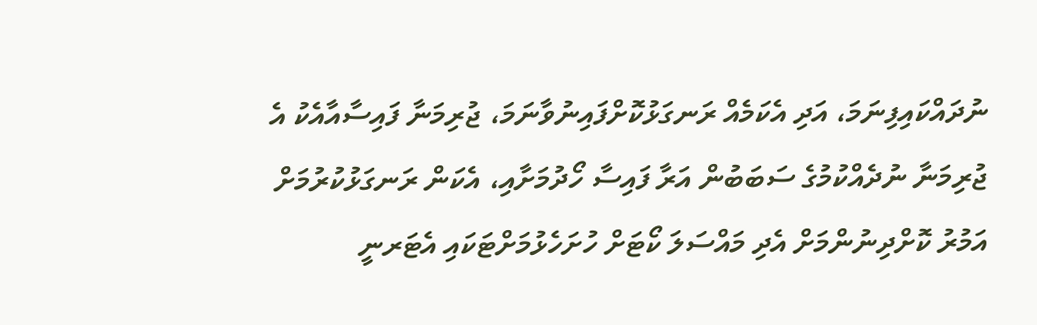ނުދައްކައިފިނަމަ، އަދި އެކަމެއް ރަނގަޅުކޮށްފައިނުވާނަމަ، ޖުރިމަނާ ފައިސާއާއެކު އެ ޖުރިމަނާ ނުދެއްކުމުގެ ސަބަބުން އަރާ ފައިސާ ހޯދުމަށާއި، އެކަން ރަނގަޅުކުރުމަށް އަމުރު ކޮށްދިނުންމަށް އެދި މައްސަލަ ކޯޓަށް ހުށަހެޅުމަށްޓަކައި އެޓަރނީ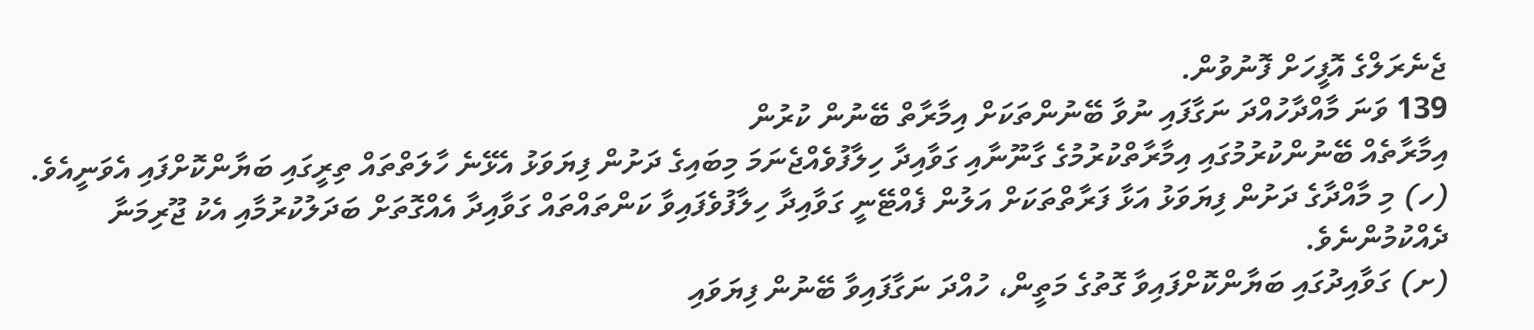ޖެނެރަލްގެ އޮފީހަށް ފޮނުވުން.
139 ވަނަ މާއްދާހުއްދަ ނަގާފައި ނުވާ ބޭނުންތަކަށް އިމާރާތް ބޭނުން ކުރުން
އިމާރާތެއް ބޭނުންކުރުމުގައި އިމާރާތްކުރުމުގެ ގާނޫނާއި ގަވާއިދާ ހިލާފުވެއްޖެނަމަ މިބައިގެ ދަށުން ފިޔަވަޅު އެޅޭނެ ހާލަތްތައް ތިރީގައި ބަޔާންކޮށްފައި އެވަނީއެވެ.
(ހ) މި މާއްދާގެ ދަށުން ފިޔަވަޅު އަޅާ ފަރާތްތަކަށް އަލުން ފެއްޓޭނީ ގަވާއިދާ ހިލާފުވެފައިވާ ކަންތައްތައް ގަވާއިދާ އެއްގޮތަށް ބަދަލުކުރުމާއި އެކު ޖޫރިމަނާ ދެއްކުމުންނެވެ.
(ށ) ގަވާއިދުގައި ބަޔާންކޮށްފައިވާ ގޮތުގެ މަތީން، ހުއްދަ ނަގާފައިވާ ބޭނުން ފިޔަވައި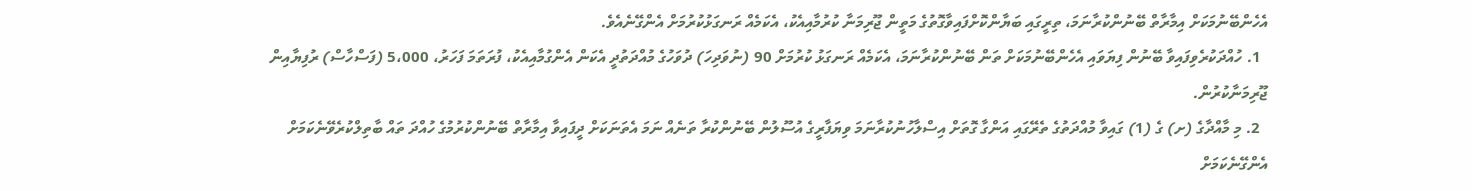އެހެންބޭނުމަކަށް އިމާރާތް ބޭނުންކުރާނަމަ، ތިރީގައި ބަޔާންކޮށްފައިވާގޮތުގެ މަތީން ޖޫރިމަނާ ކުރުމާއިއެކު، އެކަމެއް ރަނގަޅުކުރުމަށް އެންގޭނެއެވެ.
  1. ހުއްދަކުރެވިފައިވާ ބޭނުން ފިޔަވައި އެހެންބޭނުމަކަށް ތަން ބޭނުންކުރާނަމަ، އެކަމެއް ރަނގަޅު ކުރުމަށް 90 (ނުވަދިހަ) ދުވަހުގެ މުއްދަތުދީ އެކަން އެންގުމާއިއެކު، ފުރަތަމަ ފަހަރު، 5،000 (ފަސްހާސް) ރުފިޔާއިން ޖޫރިމަނާކުރުން.
  2. މި މާއްދާގެ (ށ) ގެ (1) ގައިވާ މުއްދަތުގެ ތެރޭގައި އަންގާ ގޮތަށް އިސްލާހުނުކުރާނަމަ ވިޔަފާރީގެ އުސޫލުން ބޭނުންކުރާ ތަނެއް ނަމަ އެތަނަކަށް ދީފައިވާ އިމާރާތް ބޭނުންކުރުމުގެ ހުއްދަ ތައް ބާތިލްކުރެވޭނެކަމަށް އެންގޭނެކަމަށް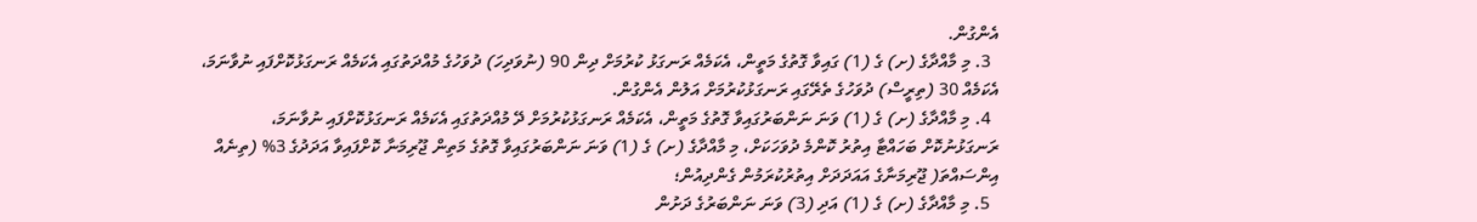އެންގުން.
  3. މި މާއްދާގެ (ށ) ގެ (1) ގައިވާ ގޮތުގެ މަތީން، އެކަމެއް ރަނގަޅު ކުރުމަށް ދިން 90 (ނުވަދިހަ) ދުވަހުގެ މުއްދަތުގައި އެކަމެއް ރަނގަޅުކޮށްފައި ނުވާނަމަ، އެކަމެއް 30 (ތިރީސް) ދުވަހުގެ ތެރޭގައި ރަނގަޅުކުރުމަށް އަލުން އެންގުން.
  4. މި މާއްދާގެ (ށ) ގެ (1) ވަނަ ނަންބަރުގައިވާ ގޮތުގެ މަތީން، އެކަމެއް ރަނގަޅުކުރުމަށް ދޭ މުއްދަތުގައި އެކަމެއް ރަނގަޅުކޮށްފައި ނުވާނަމަ، ރަނގަޅުނުކޮށް ބަހައްޓާ އިތުރު ކޮންމެ ދުވަހަކަށް، މި މާއްދާގެ (ށ) ގެ (1) ވަނަ ނަންބަރުގައިވާ ގޮތުގެ މަތިން ޖޫރިމަނާ ކޮށްފައިވާ އަދަދުގެ 3% (ތިނެއް އިންސައްތަ( ޖޫރިމަނާގެ އައަދަދަށް އިތުރުކުރަމުން ގެންދިއުން؛
  5. މި މާއްދާގެ (ށ) ގެ (1) އަދި (3) ވަނަ ނަންބަރުގެ ދަށުން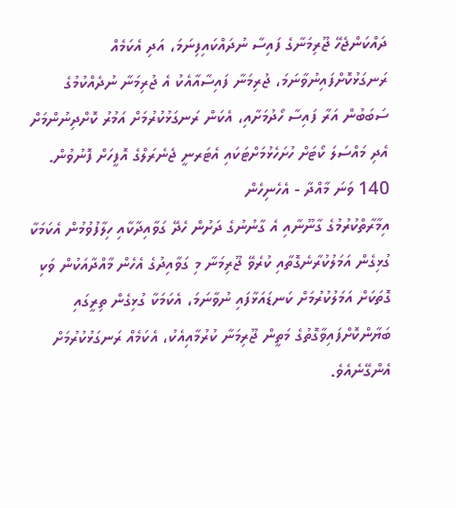ދައްކަންޖެހޭ ޖޫރިމަނާގެ ފައިސާ ނުދައްކައިފިނަމަ، އަދި އެކަމެއް ރަނގަޅުކޮށްފައިނުވާނަމަ، ޖުރިމަނާ ފައިސާއާއެކު އެ ޖުރިމަނާ ނުދެއްކުމުގެ ސަބަބުން އަރާ ފައިސާ ހޯދުމަށާއި، އެކަން ރަނގަޅުކުރުމަށް އަމުރު ކޮށްދިނުންމަށް އެދި މައްސަލަ ކޯޓަށް ހުށަހެޅުމަށްޓަކައި އެޓަރނީ ޖެނެރަލްގެ އޮފީހަށް ފޮނުވުން.
140 ވަނަ މާއްދާ - އެހެނިހެން
އިމާރާތްކުރުމުގެ ގާނޫނާއި އެ ގާނުނުގެ ދަށުން ހެދޭ ގަވާއިދާކާއި ހިލާފުވުމުން އެކަމަކާ ގުޅިގެން އަމަލުކުރާނެގޮތާއި ކުރެވޭ ޖޫރިމަނާ މި ގަވާއިދުގެ އެހެން މާއްދާއަކުން ވަކި ގޮތަކަށް އަމަލުކުރުމަށް ކަނޑައަޅާފައި ނުވާނަމަ، އެކަމަކާ ގުޅިގެން ތިރީގައި ބަޔާންކޮށްފައިވާގޮތުގެ މަތީން ޖޫރިމަނާ ކުރުމާއިއެކު، އެކަމެއް ރަނގަޅުކުރުމަށް އެންގޭނެއެވެ.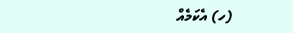(ހ) އެކަމެއް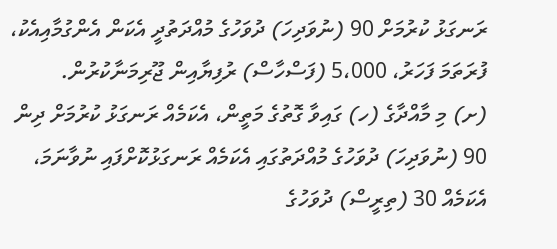ރަނގަޅު ކުރުމަށް 90 (ނުވަދިހަ) ދުވަހުގެ މުއްދަތުދީ އެކަން އެންގުމާއިއެކު، ފުރަތަމަ ފަހަރު، 5،000 (ފަސްހާސް) ރުފިޔާއިން ޖޫރިމަނާކުރުން.
(ށ) މި މާއްދާގެ (ހ) ގައިވާ ގޮތުގެ މަތީން، އެކަމެއް ރަނގަޅު ކުރުމަށް ދިން 90 (ނުވަދިހަ) ދުވަހުގެ މުއްދަތުގައި އެކަމެއް ރަނގަޅުކޮށްފައި ނުވާނަމަ، އެކަމެއް 30 (ތިރީސް) ދުވަހުގެ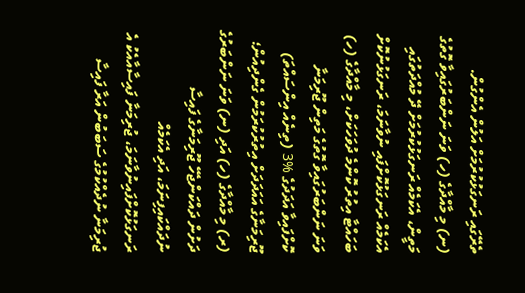ތެރޭގައި ރަނގަޅުކުރުމަށް އަލުން އެންގުން.
(ނ) މި މާއްދާގެ (ހ) ވަނަ ނަންބަރުގައިވާ ގޮތުގެ މަތީން، އެކަމެއް ރަނގަޅުކުރުމަށް ދޭ މުއްދަތުގައި އެކަމެއް ރަނގަޅުކޮށްފައި ނުވާނަމަ، ރަނގަޅުނުކޮށް ބަހައްޓާ އިތުރު ކޮންމެ ދުވަހަކަށް، މި މާއްދާގެ (ހ) ވަނަ ނަންބަރުގައިވާ ގޮތުގެ މަތިން ޖޫރިމަނާ ކޮށްފައިވާ އަދަދުގެ %3 (ތިނެއް އިންސައްތަ) ޖޫރިމަނާގެ އައަދަދަށް އިތުރުކުރަމުން ގެންދިއުން؛
(ރ) މި މާއްދާގެ (ހ) އަދި (ނ) ވަނަ ނަންބަރުގެ ދަށުން ދައްކަންޖެހޭ ޖޫރިމަނާގެ ފައިސާ ނުދައްކައިފިނަމަ، އަދި އެކަމެއް ރަނގަޅުކޮށްފައިނުވާނަމަ، ޖުރިމަނާ ފައިސާއާއެކު އެ ޖުރިމަނާ ނުދެއްކުމުގެ ސަބަބުން އަރާ ފައިސާ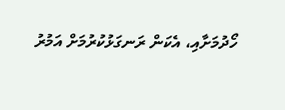ހޯދުމަށާއި، އެކަން ރަނގަޅުކުރުމަށް އަމުރު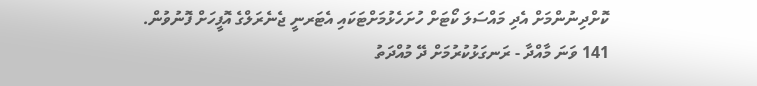ކޮށްދިނުންމަށް އެދި މައްސަލަ ކޯޓަށް ހުށަހެޅުމަށްޓަކައި އެޓަރނީ ޖެނެރަލްގެ އޮފީހަށް ފޮނުވުން.
141 ވަނަ މާއްދާ - ރަނގަޅުކުރުމަށް ދޭ މުއްދަތު